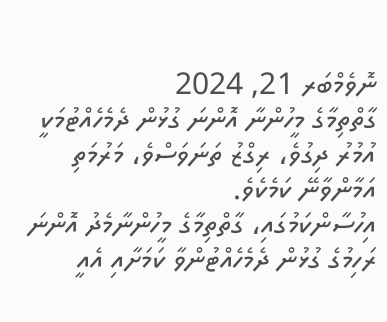ނޮވެމްބަރ 21, 2024
ގާތްތިމާގެ މީހުންނާ އޮންނަ ގުޅުން ދެމެހެއްޓުމަކީ އުމުރު ދިގުވެ، ރިގްޒު ތަނަވަސްވެ، މަރުމަތި އަމާންވާނޭ ކަމެކެވެ.
އިހުސާންކަމުގައި، ގާތްތިމާގެ މީހުންނާމެދު އޮންނަ ރަހިމުގެ ގުޅުން ދެމެހެއްޓުންވާ ކަމަށާއި އެއީ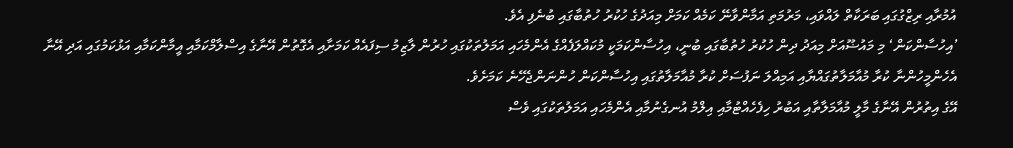އުމުރާއި ރިޒްގުގައި ބަރަކާތް ލައްވައި، މަރުމަތި އަމާންވާނޭ ކަމެއް ކަމަށް މިއަދުގެ ހުކުރު ހުތުބާގައި ބުނެފި އެވެ.
’އިހުސާންކަން‘ މި މައުޟޫއަށް މިއަދު ދިން ހުކުރު ހުތުބާގައި ބުނީ، އިހުސާންކަމަކީ މުކައްލަފެއްގެ އެންމެހައި އަމަލުތަކުގައި ހުރުން ލާޒިމު ސިފައެއް ކަމަށާއި އެގޮތުން އޭނާގެ އިސްލާމްކަމާއި އީމާންކަމާއި އަޅުކަމުގައި އަދި އޭނާ އެހެންމީހުންނާ ކުރާ މުއާމަލާތުގައްޔާއި އަމިއްލަ ނަފުސަށް ކުރާ މުއާމަލާތުގައި އިހުސާންކަން ހުންނަންޖެހޭނެ ކަމަށެވެ.
އޭގެ އިތުރުން އޭނާގެ މާލީ މުއާމަލާތާއި އަބުރު ހިފެހެއްޓުމާއި އިލްމު އުނގެނުމާއި އެންމެހައި އަމަލުތަކުގައި ވެސް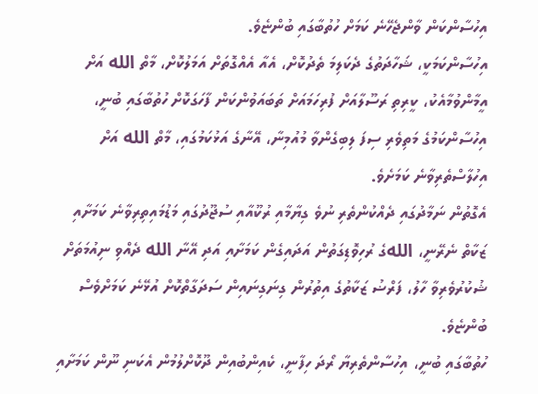އިހުސާންކަން ވާންޖެހޭނެ ކަމަށް ހުތުބާގައި ބުންޏެވެ.
އިހުސާންކަމަކީ، ޝަހާދަތުގެ ދެކަލިމަ ތެދުކޮށް، އެއާ އެއްގޮތަށް އަމަލުކޮށް، މާތް الله އަށް އީމާންވުމާއެކު، ކީރިތި ރަސޫލާއަށް ފުރިހަމައަށް ތަބައަވުންކަން ފާހަގަކޮށް ހުތުބާގައި ބުނީ، އިހުސާންކަމުގެ މަތިވެރި ސިފަ ލިބިގެންވާ މުއުމިނާ، އޭނާގެ އަޅުކަމުގައި، މާތް الله އަށް އިހުލާސްތެރިވާނެ ކަމަށެވެ.
އެގޮތުން ނަމާދުގައި ދެއްކުންތެރި ނުވެ ގިޔާމާއި ރުކޫއާއި ސުޖޫދުގައި މަޑުމައިތިރިވާނެ ކަމަށާއި ޒަކާތް ނެރޭނީ، اللهގެ ރުހިވޮޑިގަތުން އަދައިގެން ކަމަށާއި އަދި އޭނާ الله ދެއްވި ނިއުމަތަށް ޝުކުރުވެރިވާ ހާލު، ފަރްޟު ޒަކާތުގެ އިތުރުން ގިނަގިނައިން ސަދަގާތްކޮށް އުޅޭނެ ކަމަށްވެސް ބުންޏެވެ.
ހުތުބާގައި ބުނީ، އިހުސާންތެރިޔާ ރޯދަ ހިފާނީ، ކެއިންބުއިން ދޫކޮށްލުމުން އެކަނި ނޫން ކަމަށާއި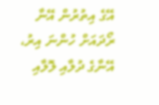އޭގެ އިތުރުން އޭނާ ރޯދައަށް ހުންނަ އިރު، އޭނާގެ ދުލާއި ލޮލާއި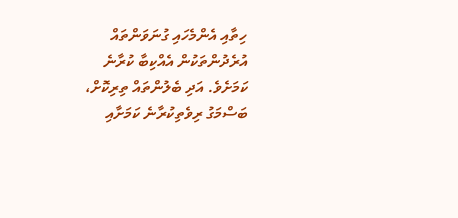ހިތާއި އެންމެހައި ގުނަވަންތައް އުރެދުންތަކުން އެއްކިބާ ކުރާނެ ކަމަށެވެ. އަދި ބެލުންތައް ތިރިކޮށް، ބަސްމަގު ރިވެތިކުރާނެ ކަމަށާއި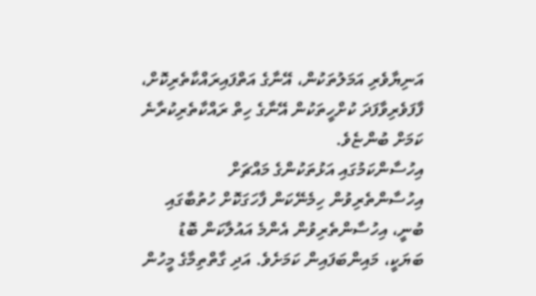އަނިޔާވެރި އަމަލުތަކުން، އޭނާގެ އަތްފައިރައްކާތެރިކޮށް، ފާފަވެރިވާފަދަ ކުށްހީތަކުން އޭނާގެ ހިތް ރައްކާތެރިކުރާނެ ކަމަށް ބުންޏެވެ.
އިހުސާންކަމުގައި އަޅުތަކުންގެ މައްޗަށް އިހުސާންތެރިވުން ހިމެނޭކަން ފާހަގަކޮށް ހުތުބާގައި ބުނީ، އިހުސާންތެރިވުން އެންމެ އައުލާކަން ބޮޑު ބަޔަކީ، މައިންބަފައިން ކަމަށެވެ. އަދި ގާތްތިމާގެ މީހުން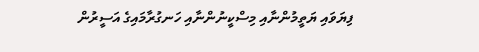ފިޔަވައި ޔަތީމުންނާއި މިސްކީނުންނާއި ހަނގުރާމައިގެ އަސީރުން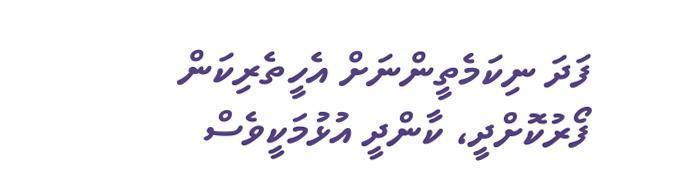ފަދަ ނިކަމެތީންނަށް އެހީތެރިކަން ފޯރުކޮށްދީ، ކާންދީ އުޅުމަކީވެސް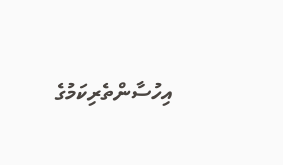އިހުސާންތެރިކަމުގެ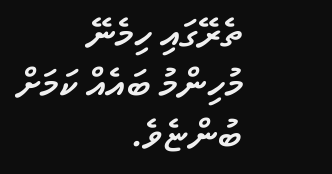ތެރޭގައި ހިމެނޭ މުހިންމު ބައެއް ކަމަށް ބުންޏެވެ.